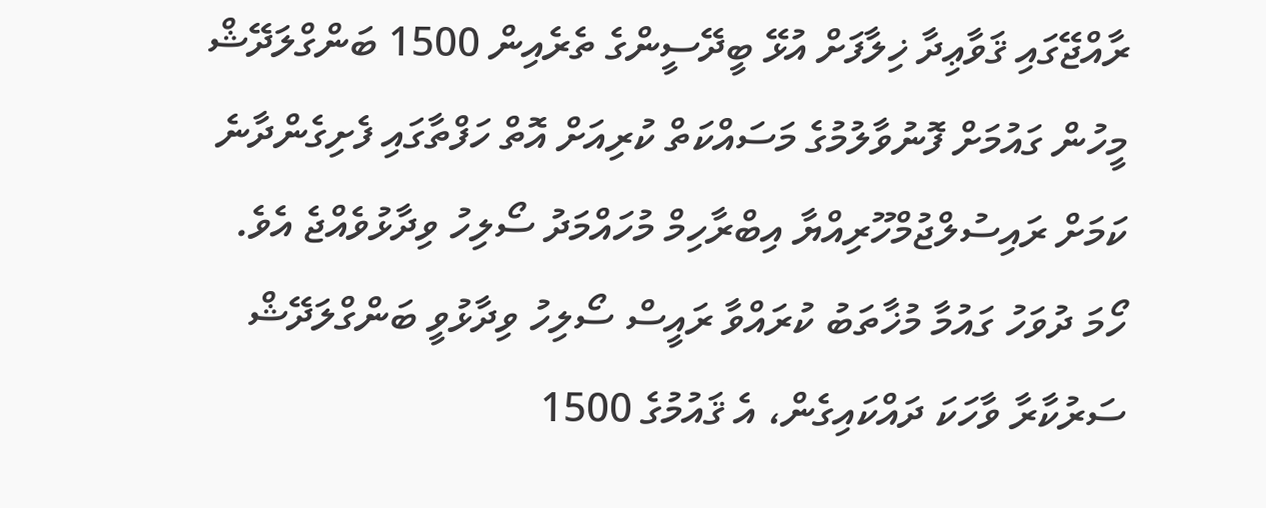ރާއްޖޭގައި ޤަވާޢިދާ ޚިލާފަށް އުޅޭ ބީދޭސީންގެ ތެރެއިން 1500 ބަންގްލަދޭޝް މީހުން ގައުމަށް ފޮނުވާލުމުގެ މަސައްކަތް ކުރިއަށް އޮތް ހަފްތާގައި ފެށިގެންދާނެ ކަމަށް ރައިސުލްޖުމްހޫރިއްޔާ އިބްރާހިމް މުހައްމަދު ސޯލިހު ވިދާޅުވެއްޖެ އެވެ.
ހޯމަ ދުވަހު ގައުމާ މުޚާތަބު ކުރައްވާ ރައީސް ސޯލިހު ވިދާޅުވީ ބަންގްލަދޭޝް ސަރުކާރާ ވާހަކަ ދައްކައިގެން، އެ ޤައުމުގެ 1500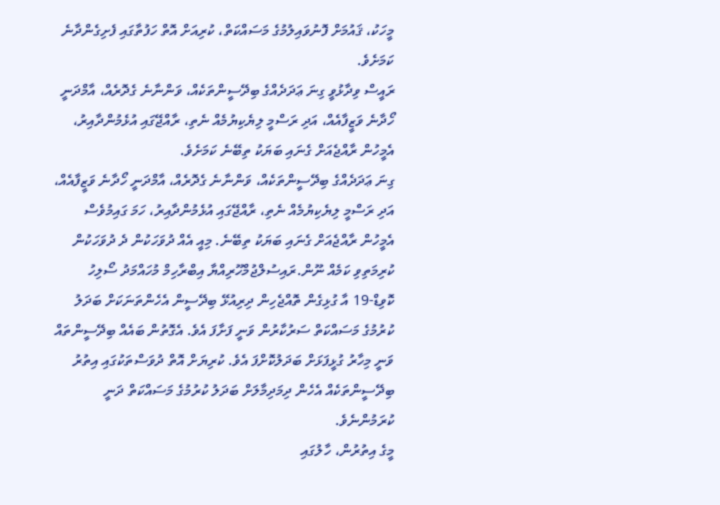މީހަކު، ޤައުމަށް ފޮނުވައިލުމުގެ މަސައްކަތް، ކުރިއަށް އޮތް ހަފުތާގައި ފެށިގެންދާނެ ކަމަށެވެ.
ރައީސް ވިދާޅުވީ ގިނަ ޢަދަދެއްގެ ބިދޭސީންތަކެއް، ވަންނާނެ ގެދޮރެއް، އާމްދަނީ ހޯދާނެ ވަޒީފާއެއް، އަދި ރަސްމީ ލިޔެކިޔުމެއް ނެތި، ރާއްޖޭގައި އުޅެމުންދާއިރު، އެމީހުން ރާއްޖެއަށް ގެނައި ބަޔަކު ތިބޭނެ ކަމަށެވެ.
ގިނަ ޢަދަދެއްގެ ބިދޭސީންތަކެއް، ވަންނާނެ ގެދޮރެއް، އާމްދަނީ ހޯދާނެ ވަޒީފާއެއް، އަދި ރަސްމީ ލިޔެކިޔުމެއް ނެތި، ރާއްޖޭގައި އުޅެމުންދާއިރު، ހަމަ ގައިމުވެސް އެމީހުން ރާއްޖެއަށް ގެނައި ބަޔަކު ތިބޭނެ. މިއީ އެއް ދުވަހަކުން ދެ ދުވަހަކުން ކުރިމަތިވި ކަމެއް ނޫން.ރައިސުލްޖުމްހޫރިއްޔާ އިބްރާހިމް މުހައްމަދު ސޯލިހު
ކޮވިޑް-19 އާ ގުޅިގެން ތޮއްޖެހިން ދިރިއުޅޭ ބިދޭސީން އެހެންތަނަކަށް ބަދަލު ކުރުމުގެ މަސައްކަތް ސަރުކާރުން ވަނީ ފަށާފަ އެވެ. އެގޮތުން ބައެއް ބިދޭސީންތައް ވަނީ މިހާރު ގުޅީފަޅަށް ބަދަލުކޮށްފަ އެވެ. ކުރިޔަށް އޮތް ދުވަސްތަކުގައި އިތުރު ބިދޭސީންތަކެއް އެހެން ދިމަދިމާލަށް ބަދަލު ކުރުމުގެ މަސައްކަތް ދަނީ ކުރަމުންނެވެ.
މީގެ އިތުރުން، ހާލުގައި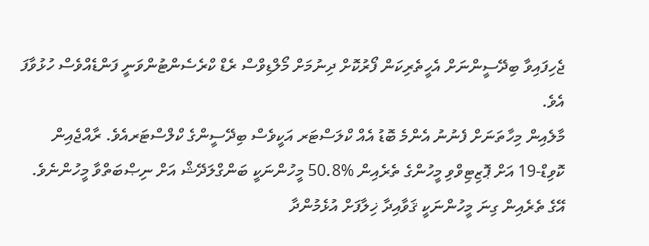ޖެހިފައިވާ ބިދޭސީންނަށް އެހީތެރިކަން ފޯރުކޮށް ދިނުމަށް މޯލްޑިވްސް ރެޑް ކްރެސެންޓުންވަނީ ފަންޑެއްވެސް ހުޅުވާފަ އެވެ.
މާލެއިން މިހާތަނަށް ފެނުނު އެންމެ ބޮޑު އެއް ކްލަސްޓަރ އަކީވެސް ބިދޭސީންގެ ކްލްސްޓަރއެވެ. ރާއްޖެއިން ކޮވިޑް-19 އަށް ޕޮޒިޓިވްވި މީހުންގެ ތެރެއިން %50.8 މީހުންނަކީ ބަންގްލަދޭޝް އަށް ނިޞްބަތްވާ މީހުންނެވެ. އޭގެ ތެރެއިން ގިނަ މީހުންނަކީ ޤަވާއިދާ ޚިލާފަށް އުޅެމުންދާ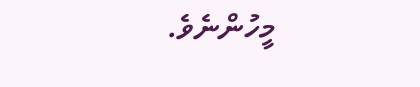މީހުންނެވެ.